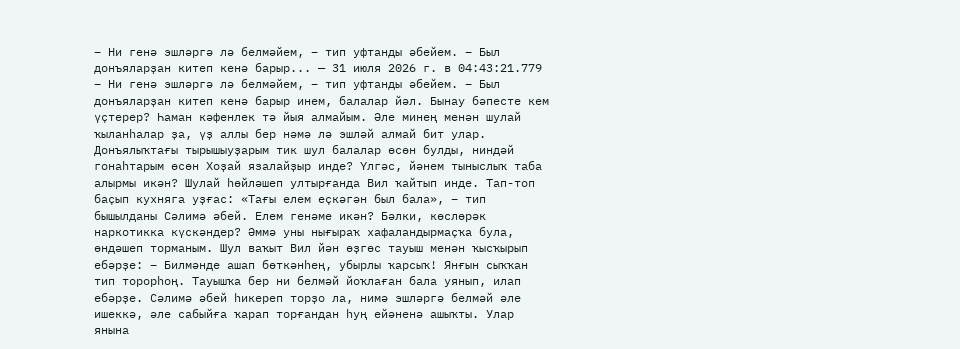– Ни генә эшләргә лә белмәйем, – тип уфтанды әбейем. – Был донъяларҙан китеп кенә барыр... — 31 июля 2026 г. в 04:43:21.779
– Ни генә эшләргә лә белмәйем, – тип уфтанды әбейем. – Был донъяларҙан китеп кенә барыр инем, балалар йәл. Бынау бәпесте кем үҫтерер? Һаман кәфенлек тә йыя алмайым. Әле минең менән шулай ҡыланһалар ҙа, үҙ аллы бер нәмә лә эшләй алмай бит улар. Донъялыҡтағы тырышыуҙарым тик шул балалар өсөн булды, ниндәй гонаһтарым өсөн Хоҙай язалайҙыр инде? Үлгәс, йәнем тыныслыҡ таба алырмы икән? Шулай һөйләшеп ултырғанда Вил ҡайтып инде. Тап-топ баҫып кухняга уҙғас: «Тағы елем еҫкәгән был бала», – тип бышылданы Сәлимә әбей. Елем генәме икән? Бәлки, көслөрәк наркотикка күскәндер? Әммә уны нығыраҡ хафаландырмаҫҡа була, өндәшеп торманым. Шул ваҡыт Вил йән өҙгөс тауыш менән ҡысҡырып ебәрҙе: – Билмәнде ашап бөткәнһең, убырлы ҡарсыҡ! Янғын сыҡҡан тип торорһоң. Тауышҡа бер ни белмәй йоҡлаған бала уянып, илап ебәрҙе. Сәлимә әбей һикереп торҙо ла, нимә эшләргә белмәй әле ишеккә, әле сабыйға ҡарап торғандан һуң ейәненә ашыҡты. Улар янына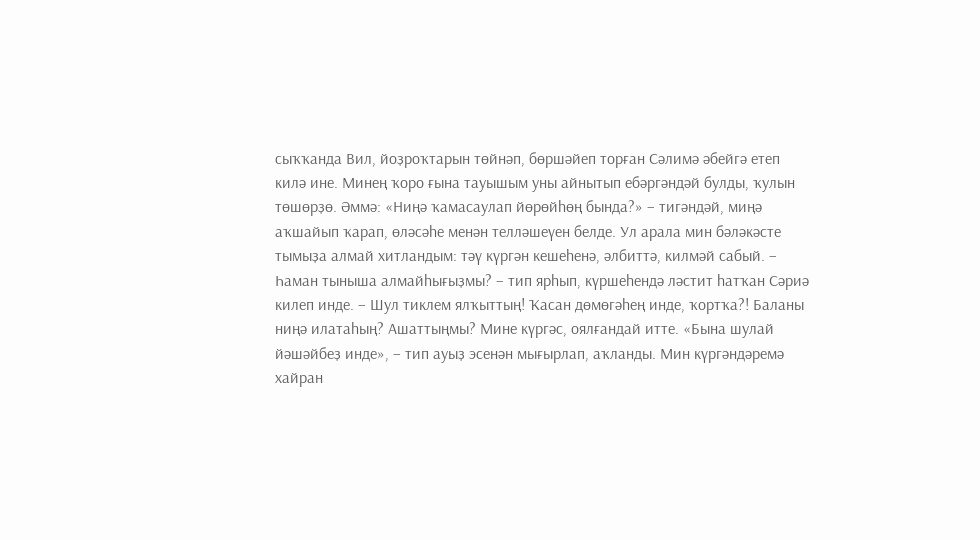сыҡҡанда Вил, йоҙроҡтарын төйнәп, бөршәйеп торған Сәлимә әбейгә етеп килә ине. Минең ҡоро ғына тауышым уны айнытып ебәргәндәй булды, ҡулын төшөрҙө. Әммә: «Ниңә ҡамасаулап йөрөйһөң бында?» – тигәндәй, миңә аҡшайып ҡарап, өләсәһе менән телләшеүен белде. Ул арала мин бәләкәсте тымыҙа алмай хитландым: тәү күргән кешеһенә, әлбиттә, килмәй сабый. – Һаман тыныша алмайһығыҙмы? – тип ярһып, күршеһендә ләстит һатҡан Сәриә килеп инде. – Шул тиклем ялҡыттың! Ҡасан дөмөгәһең инде, ҡортҡа?! Баланы ниңә илатаһың? Ашаттыңмы? Мине күргәс, оялғандай итте. «Бына шулай йәшәйбеҙ инде», – тип ауыҙ эсенән мығырлап, аҡланды. Мин күргәндәремә хайран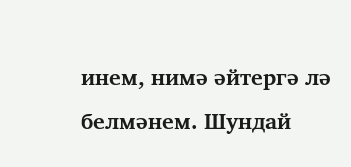инем, нимә әйтергә лә белмәнем. Шундай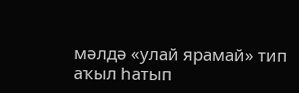мәлдә «улай ярамай» тип аҡыл һатып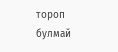тороп булмай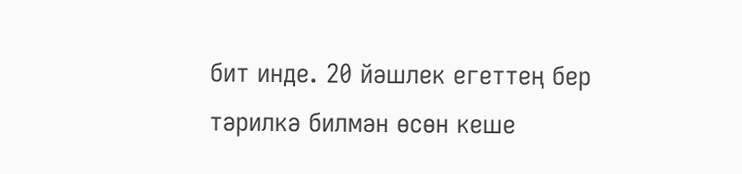бит инде. 20 йәшлек егеттең бер тәрилкә билмән өсөн кеше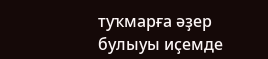туҡмарға әҙер булыуы иҫемде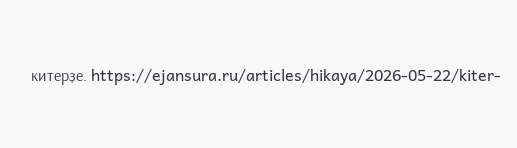китерҙе. https://ejansura.ru/articles/hikaya/2026-05-22/kiter-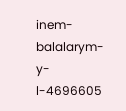inem-balalarym-y-l-4696605